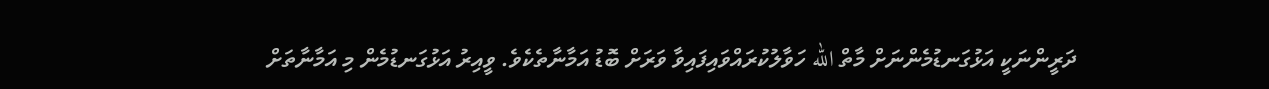ދަރީންނަކީ އަޅުގަނޑުމެންނަށް މާތް الله ހަވާލުކުރައްވައިފައިވާ ވަރަށް ބޮޑު އަމާނާތެކެވެ. ވީއިރު އަޅުގަނޑުމެން މި އަމާނާތަށް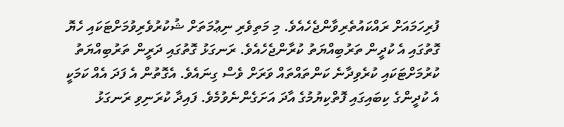ފުރިހަމައަށް ރައްކައުތެރިވާންޖެހެއެވެ. މި މަތިވެރި ނިޢުމަތަށް ޝުކުރުވެރިވުމަށްޓަކައި ހެޔޮ ގޮތުގައި އެ ކުދީން ތަރުބިއްޔަތު ކުރާންޖެހެއެވެ. ރަނގަޅު ގޮތުގައި ދަރީން ތަރުބިއްޔަތު ކުރުމަށްޓަކައި ކުރެވިދާނެ ކަންތައްތައް ވަރަށް ވެސް ގިނައެވެ. އެގޮތުން އެ ފަދަ އެއް ކަމަކީ އެ ކުދީންގެ ކިބައިގައި ފޮތްކިޔުމުގެ އާދަ އަށަގެންނެވުމެވެ. ފައިދާ ކުރަނިވި ރަނގަޅު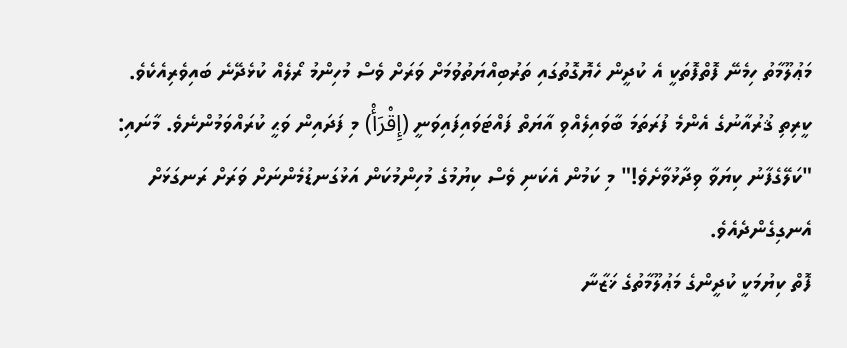މަޢުލޫމާތު ހިމެނޭ ފޮތްފޮތަކީ އެ ކުދީން ހެޔޮގޮތުގައި ތަރުބިއްޔަތުވުމަށް ވަރަށް ވެސް މުހިންމު ރޯލެއް ކުޅެދޭނެ ބައިވެރިއެކެވެ.
ކީރިތި ޤުރުއާނުގެ އެންމެ ފުރަތަމަ ބާވައިލެއްވި އާޔަތް ފައްޓަވައިފައިވަނީ (إِقْرَأْ) މި ފަދައިން ވަޙީ ކުރައްވަމުންނެވެ. މާނައި: "ކަލޭގެފާނު ކިޔަވާ ވިދާޅުވާށެވެ!" މި ކަމުން އެކަނި ވެސް ކިޔުމުގެ މުހިންމުކަން އަޅުގަނޑުމެންނަށް ވަރަށް ރަނގަޅަށް އެނގިގެންދެއެވެ.
ފޮތް ކިޔުމަކީ ކުދީންގެ މަޢުލޫމާތުގެ ޚަޒާނާ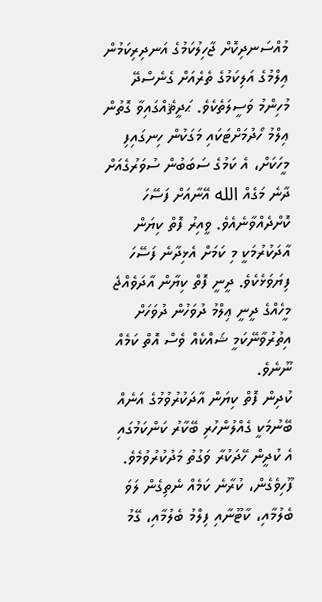މުއްސަނދިކޮށް ޖާހިލުކަމުގެ އަނދިރިކަމުން ޢިލްމުގެ އަލިކަމުގެ ތެރެއަށް ގެނެސްދޭ މުހިންމު ވަސީލަތެކެވެ. ޙަދީޘެއްގައިވާ ގޮތުން ޢިލްމު ހޯދުމަށްޓަކައި މަގަކުން ހިނގައިފި މީހަކަށް، އެ ކަމުގެ ސަބަބުން ސުވަރުގެއަށް ދާނެ މަގެއް الله އޭނާއަށް ފަސޭހަ ކޮށްދެއްވާނެއެވެ. ވީއިރު ފޮތް ކިޔަން އާދަކުރުމަކީ މި ކަމަށް އެޅިދާނެ ފަސޭހަ ފިޔަވަޅެކެވެ. ދީނީ ފޮތް ކިޔާން އާދަވެއްޖެ މީހެއްގެ ދީނީ ޢިލްމު ދުވަހުން ދުވަހަށް އިތުރުވާނޭކަމީ ޝައްކެއް ވެސް އޮތް ކަމެއް ނޫނެވެ.
ކުދިން ފޮތް ކިޔަން އާދަކުރުވުމުގެ އަނެއް ބޭނުމަކީ ގެއްލުންހުރި ބޭކާރު ކަންކަމުގައި އެ ކުދީން ހޭދަކުރާ ވަގުތު މަދުކުރުވުމެވެ. ފޫހިވެގެން، ކުރާނެ ކަމެއް ނެތިގެން ލަވަ ބެލުމާއި، ކާޓޫނާއި ފިލްމު ބެލުމާއި، ގޭމު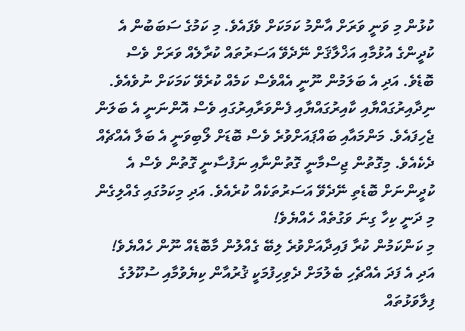ކުޅުން މި ވަނީ ވަރަށް އާންމު ކަމަކަށް ވެފައެވެ. މި ކަމުގެ ސަބަބުން އެ ކުދީންގެ އުޅުމާއި އަޚްލާޤަށް ނޭދެވޭ އަސަރުތައް ކުރާލެއް ވަރަށް ވެސް ބޮޑެވެ. އަދި އެ ބަލަމުން ނޫނީ އެއްވެސް ކަމެއް ކުރެވޭ ކަމަކަށް ނުވެއެވެ. ނިދާއިރުގައްޔާއި ކާއިރުގައްޔާއި ފެންވަރާއިރުގައި ވެސް އޮންނަނީ އެ ބަލަން ޖެހިފައެވެ. މަންމައާއި ބައްޕައަށްވުރެ ވެސް ބޮޑަށް ލޯބިވަނީ އެ ބަލާ އެއްޗެއް ދެކެއެވެ. މިގޮތުން ޖިސްމާނީ ގޮތުންނާއި ނަފުސާނީ ގޮތުން ވެސް އެ ކުދީންނަށް ބޮޑެތި ނޭދެވޭ އަސަރުތަކެއް ކުރެއެވެ. އަދި މިކަމުގައި ގެއްލިގެން މި ދަނީ ކިހާ ގިނަ ވަގުތެއް ހެއްޔެވެ!
މި ކަންކަމުން ކުރާ ފައިދާއަށްވުރެ ލިބޭ ގެއްލުން މާބޮޑެއް ނޫން ހެއްޔެވެ! އަދި އެ ފަދަ އެއްޗެހި ބެލުމަށް ދެވިހިފުމަކީ ޤުރުއާން ކިޔެވުމާއި ސުކޫލުގެ ފިލާވަޅުތައް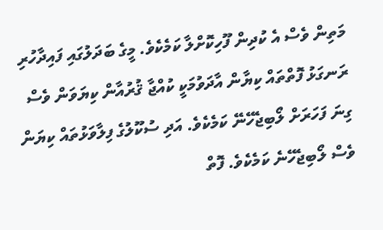މަތިން ވެސް އެ ކުދިން ފޫހިކޮށްލާ ކަމެކެވެ. މީގެ ބަދަލުގައި ފައިދާހުރި ރަނގަޅު ފޮތްތައް ކިޔާން އާދަވުމަކީ ކުއްޖާ ޤުރުއާން ކިޔަވަން ވެސް ގިނަ ފަހަރަށް ލޯބިޖެހޭނޭ ކަމެކެވެ. އަދި ސުކޫލުގެ ފިލާވަޅުތައް ކިޔަން ވެސް ލޯބިޖެހޭނެ ކަމެކެވެ. ފޮތް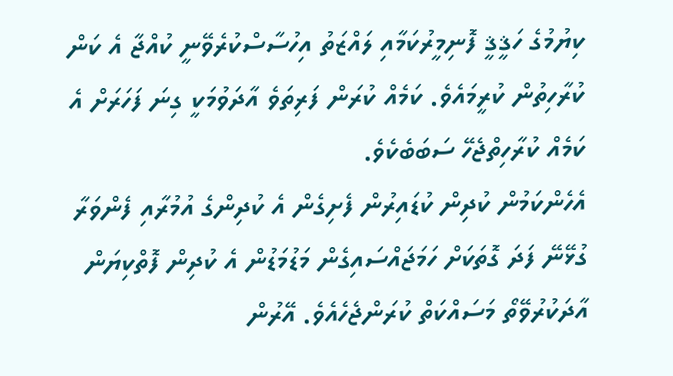ކިޔުމުގެ ހަޤީޤީ ފޮނިމީރުކަމާއި ލައްޒަތު އިހުސާސްކުރެވޭނީ ކުއްޖާ އެ ކަން ކުރާހިތުން ކުރީމައެވެ. ކަމެއް ކުރަން ފަރިތަވެ އާދަވުމަކީ ގިނަ ފަހަރަށް އެ ކަމެއް ކުރާހިތްޖެހޭ ސަބަބެކެވެ.
އެހެންކަމުން ކުދިން ކުޑައިރުން ފެށިގެން އެ ކުދިންގެ އުމުރާއި ފެންވަރާ ގުޅޭނޭ ފަދަ ގޮތަކަށް ހަމަޖައްސައިގެން މަޑުމަޑުން އެ ކުދިން ފޮތްކިޔަން އާދަކުރުވޭތޯ މަސައްކަތް ކުރަންޖެހެއެވެ. އޭރުން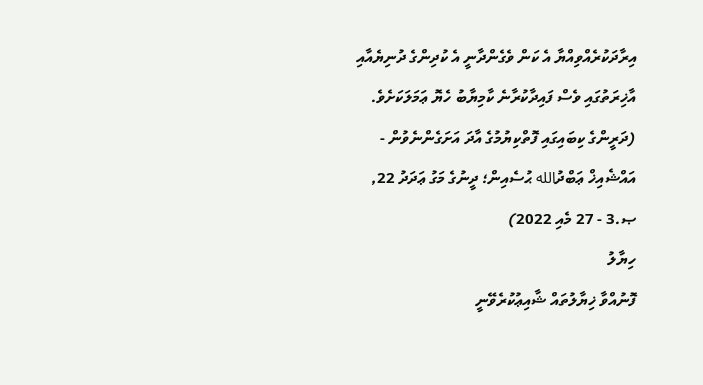އިރާދަކުރެއްވިއްޔާ އެ ކަން ވެގެންދާނީ އެ ކުދިންގެ ދުނިޔެއާއި އާޚިރަތުގައި ވެސް ފައިދާކުރާނެ ކާމިޔާބު ހެޔޮ ޢަމަލަކަށެވެ.
(ދަރީންގެ ކިބައިގައި ފޮތްކިޔުމުގެ އާދަ އަށަގެންނެވުން - އައްޝެއިޚް ޢަބްދުالله ޙުސެއިން؛ ދީނުގެ މަގު ޢަދަދު 22, ޞ.3 - 27 މެއި 2022)
ހިޔާލު
ފޮނުއްވާ ޚިޔާލުތައް ޝާއިޢުކުރެވޭނީ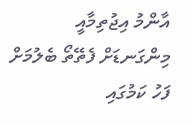އާންމު އިޖުތިމާއީ މިންގަނޑަށް ފެތޭތޯ ބެލުމަށް ފަހު ކަމުގައި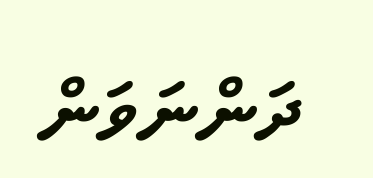ދަންނަވަން